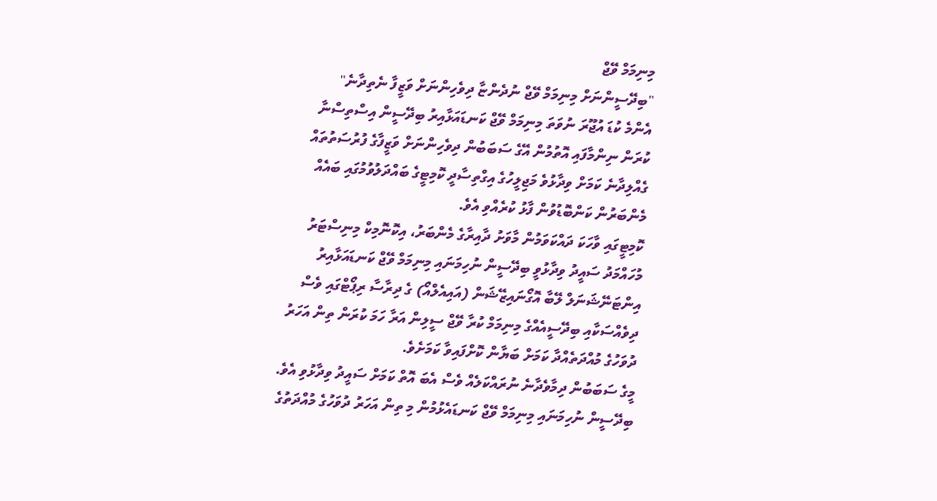މިނިމަމް ވޭޖް
"ބިދޭސީންނަށް މިނިމަމް ވޭޖް ނުދެންޏާ ދިވެހިންނަށް ވަޒީފާ ނެތިދާނެ"
އެންމެ ކުޑަ އުޖޫރަ ނުވަތަ މިނިމަމް ވޭޖް ކަނޑައަޅާއިރު ބިދޭސީން އިސްތިސްނާ ކުރަން ނިންމާފައި އޮތުމުން އޭގެ ސަބަބުން ދިވެހިންނަށް ވަޒީފާގެ ފުރުސަތުތައް ގެއްލިދާނެ ކަމަށް ވިދާޅުވެ މަޖިލީހުގެ އިގްތިސާދީ ކޮމިޓީގެ ބައްދަލުވުމުގައި ބައެއް މެންބަރުން ކަންބޮޑުވުން ފާޅު ކުރެއްވި އެވެ.
ކޮމިޓީގައި ވާހަކަ ދައްކަވަމުން މާވަށު ދާއިރާގެ މެންބަރު، އިކޮނޮމިކް މިނިސްޓަރު މުހައްމަދު ސައީދު ވިދާޅުވީ ބިދޭސީން ނުހިމަނައި މިނިމަމް ވޭޖް ކަނޑައަޅާއިރު އިންޓަނޭޝަނަލް ލޭބާ އޮގޯނައިޒޭޝަން (އައިއެލްއޯ) ގެ ދިރާސާ ރިޕޯޓްގައި ވެސް ދިވެއްސަކާއި ބިދޭސީއެއްގެ މިނިމަމް ކުރާ ވޭޖް ސީލިން އަރާ ހަމަ ކުރަން ތިން އަހަރު ދުވަހުގެ މުއްދަތެއްދާ ކަމަށް ބަޔާން ކޮށްފައިވާ ކަމަށެވެ.
މީގެ ސަބަބުން ދިމާވެދާނެ ނުރައްކަލެއް ވެސް އެބަ އޮތް ކަމަށް ސައީދު ވިދާޅުވި އެވެ. ބިދޭސީން ނުހިމަނައި މިނިމަމް ވޭޖް ކަނޑައެޅުމުން މި ތިން އަހަރު ދުވަހުގެ މުއްދަތުގެ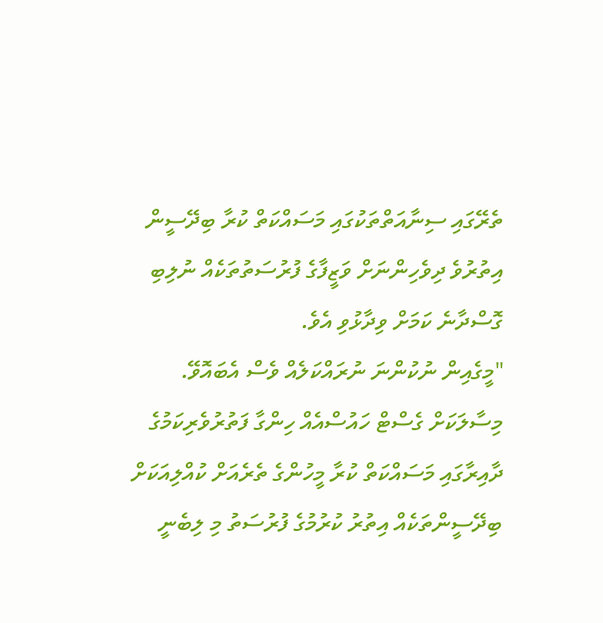ތެރޭގައި ސިނާއަތްތަކުގައި މަސައްކަތް ކުރާ ބިދޭސީން އިތުރުވެ ދިވެހިންނަށް ވަޒީފާގެ ފުރުސަތުތަކެއް ނުލިބި ގޮސްދާނެ ކަމަށް ވިދާޅުވި އެވެ.
"މީގެއިން ނުކުންނަ ނުރައްކަލެއް ވެސް އެބައޮވޭ. މިސާލަކަށް ގެސްޓް ހައުސްއެއް ހިންގާ ފަތުރުވެރިކަމުގެ ދާއިރާގައި މަސައްކަތް ކުރާ މީހުންގެ ތެރެއަށް ކުއްލިއަކަށް ބިދޭސީންތަކެއް އިތުރު ކުރުމުގެ ފުރުސަތު މި ލިބެނީ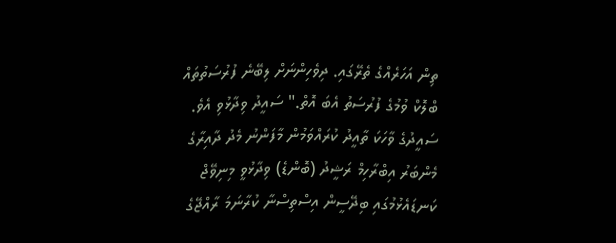ތިން އަހަރެއްގެ ތެރޭގައި. ދިވެހިންނަށް ލިބޭނެ ފުރުސަތުތައް ބްލޮކް ވުމުގެ ފުރުސަތު އެބަ އޮތް." ސައީދު ވިދާޅުވި އެވެ.
ސައީދުގެ ވާހަކަ ތާއީދު ކުރައްވަމުން މާފަންނު މެދު ދާއިރާގެ މެންބަރު އިބްރާހިމް ރަޝީދު (ބޮންޑެ) ވިދާޅުވީ މިނިވޭޖް ކަނޑައެޅުމުގައި ބިދޭސީން އިސްތިސްނާ ކުރާނަމަ ރާއްޖޭގެ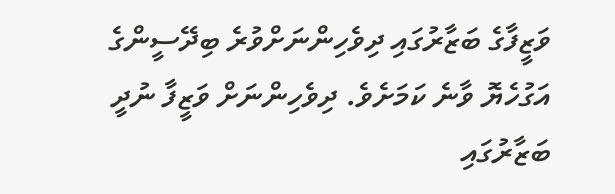ވަޒީފާގެ ބަޒާރުގައި ދިވެހިންނަށްވުރެ ބިދޭސީންގެ އަގުހެޔޮ ވާނެ ކަމަށެވެ. ދިވެހިންނަށް ވަޒީފާ ނުދީ ބަޒާރުގައި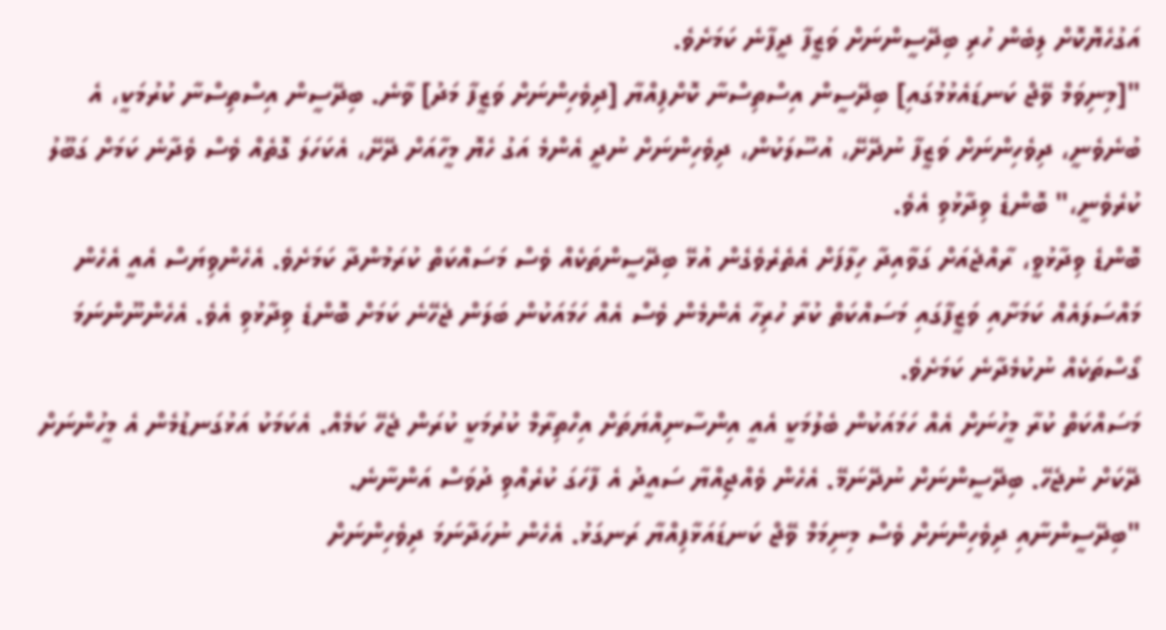އަގުހެޔޮކޮށް ލިބެން ހުރި ބިދޭސީންނަށް ވަޒީފާ ދީފާނެ ކަމަށެވެ.
"[މިނިވަމް ވޭޖް ކަނޑައެޅުމުގައި] ބިދޭސީން އިސްތިސްނާ ކޮށްފިއްޔާ [ދިވެހިންނަށް ވަޒީފާ މަދު] ވާނެ. ބިދޭސީން އިސްތިސްނާ ކުރުމަކީ، އެ ބުނެވެނީ، ދިވެހިންނަށް ވަޒީފާ ނުދޭށޭ، އުސޫލަކުން، ދިވެހިންނަށް ނުދީ އެންމެ އަގު ހެޔޮ މީހާއަށް ދޭށޭ، އެކަހަލަ ގޮތެއް ވެސް ވެދާނެ ކަމަށް ގަބޫލު ކުރެވެނީ،" ބޮންޑެ ވިދާޅުވި އެވެ.
ބޮންޑެ ވިދާޅުވީ، ރާއްޖެއަށް ގަވާއިދާ ހިލާފަށް އެތެރެވެގެން އުޅޭ ބިދޭސީންތަކެއް ވެސް މަސައްކަތް ކުރަމުންދާ ކަމަށެވެ. އެހެންވިޔަސް އެއީ އެހެން މައްސަލައެއް ކަމަށާއި ވަޒީފާގައި މަސައްކަތް ކުރާ ހުރިހާ އެންމެން ވެސް އެއް ހަމައަކުން ބަލަން ޖެހޭނެ ކަމަށް ބޮންޑެ ވިދާޅުވި އެވެ. އެހެންނޫންނަމަ ގޯސްތަކެއް ނުކުމެދާނެ ކަމަށެވެ.
މަސައްކަތް ކުރާ މީހުނަށް އެއް ހަމައަކުން ބެލުމަކީ އެއީ އިންސާނިއްޔަތަށް އިހްތިރާމް ކުރުމަކީ ކުރަން ޖެހޭ ކަމެއް. އެކަމަކު އަޅުގަނޑުމެން އެ މީހުންނަށް ދޭކަށް ނުޖެހޭ. ބިދޭސީންނަށް ނުދޭނަމޭ. އެހެން ވެއްޖިއްޔާ ސައީދު އެ ފާހަގަ ކުރެއްވި ދުވަސް އަންނާނެ.
"ބިދޭސީންނާއި ދިވެހިންނަށް ވެސް މިނިމަމް ވޭޖް ކަނޑައަޅާފިއްޔާ ރަނގަޅު. އެހެން ނުހަދާނަމަ ދިވެހިންނަށް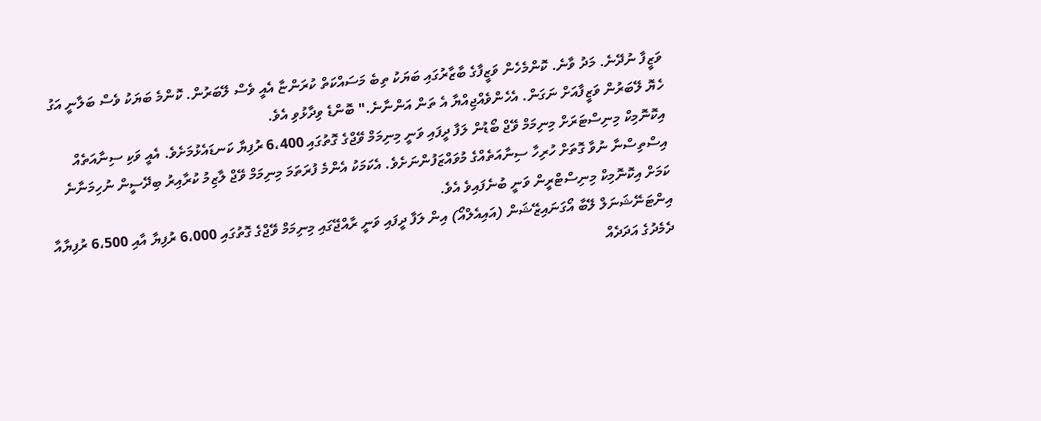ވަޒީފާ ނުދޭނެ. މަދު ވާނެ. ކޮންމެހެން ވަޒީފާގެ ބާޒާރުގައި ބަޔަކު ތިބެ މަސައްކަތް ކުރަންޏާ އެއީ ވެސް ލޭބަރުން. ކޮންމެ ބަޔަކު ވެސް ބަލާނީ އަގު ހެޔޮ ލޭބަރުން ވަޒީފާއަށް ނަގަން. އެހެންވެއްޖިއްޔާ އެ ތަން އަންނާނެ." ބޮންޑެ ވިދާޅުވި އެވެ.
އިކޮނޮމިކް މިނިސްޓަރަށް މިނިމަމް ވޭޖް ބޯޑުން ލަފާ ދީފައި ވަނީ މިނިމަމް ވޭޖްގެ ގޮތުގައި 6،400 ރުފިޔާ ކަނޑައެޅުމަށެވެ. އެއީ ވަކި ސިނާއަތެއް އިސްތިސްނާ ނުވާ ގޮތަށް ހުރިހާ ސިނާއަތެއްގެ މުވައްޒަފުންނަށެވެ. އެކަމަކު އެންމެ ފުރަތަމަ މިނިމަމް ވޭޖް ލާޒިމު ކުރާއިރު ބިދޭސީން ނުހިމަނާނެ ކަމަށް އިކޮނޮމިކް މިނިސްޓްރީން ވަނީ ބުނެފައިވެ އެވެ.
އިންޓަނޭޝަނަލް ލޭބާ އޯގަނައިޒޭޝަން (އައިއެލްއޯ) އިން ލަފާ ދީފައި ވަނީ ރާއްޖޭގައި މިނިމަމް ވޭޖްގެ ގޮތުގައި 6،000 ރުފިޔާ އާއި 6،500 ރުފިޔާއާ ދެމެދުގެ އަދަދެއް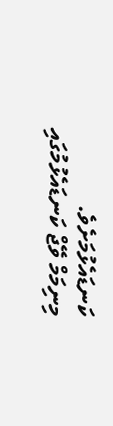ކަނޑައެޅުމަށެވެ.
މިނިމަމް ވޭޖް ކަނޑައެޅުމުގައި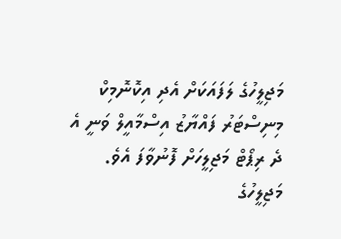މަޖިލީހުގެ ލަފައަކަށް އެދި އިކޮނޮމިކް މިނިސްޓަރު ފައްޔާޒު އިސްމާއީލް ވަނީ އެ ދެ ރިޕޯޓް މަޖިލީހަށް ފޮނުވާފަ އެވެ. މަޖިލީހުގެ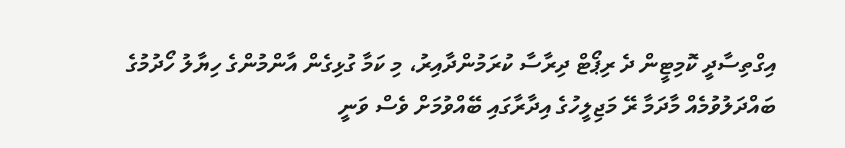އިގްތިސާދީ ކޮމިޓީން ދެ ރިޕޯޓް ދިރާސާ ކުރަމުންދާއިރު، މި ކަމާ ގުޅިގެން އާންމުންގެ ހިޔާލު ހޯދުމުގެ ބައްދަލުވުމެއް މާދަމާ ރޭ މަޖިލީހުގެ އިދާރާގައި ބޭއްވުމަށް ވެސް ވަނީ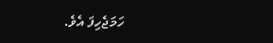ހަމަޖެހިފަ އެވެ.